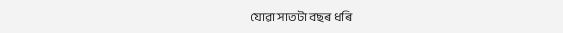যোৱা সাতটা বছৰ ধৰি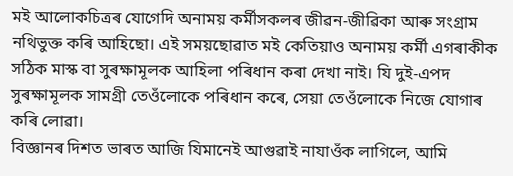মই আলোকচিত্ৰৰ যোগেদি অনাময় কৰ্মীসকলৰ জীৱন-জীৱিকা আৰু সংগ্ৰাম নথিভুক্ত কৰি আহিছো। এই সময়ছোৱাত মই কেতিয়াও অনাময় কৰ্মী এগৰাকীক সঠিক মাস্ক বা সুৰক্ষামূলক আহিলা পৰিধান কৰা দেখা নাই। যি দুই-এপদ সুৰক্ষামূলক সামগ্ৰী তেওঁলোকে পৰিধান কৰে, সেয়া তেওঁলোকে নিজে যোগাৰ কৰি লোৱা।
বিজ্ঞানৰ দিশত ভাৰত আজি যিমানেই আগুৱাই নাযাওঁক লাগিলে, আমি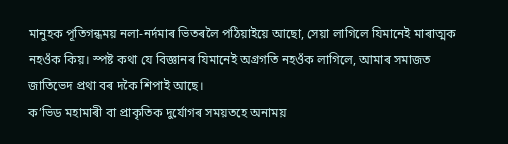মানুহক পূতিগন্ধময় নলা-নৰ্দমাৰ ভিতৰলৈ পঠিয়াইয়ে আছো, সেয়া লাগিলে যিমানেই মাৰাত্মক নহওঁক কিয়। স্পষ্ট কথা যে বিজ্ঞানৰ যিমানেই অগ্ৰগতি নহওঁক লাগিলে, আমাৰ সমাজত জাতিভেদ প্ৰথা বৰ দকৈ শিপাই আছে।
ক’ভিড মহামাৰী বা প্ৰাকৃতিক দুৰ্যোগৰ সময়তহে অনাময়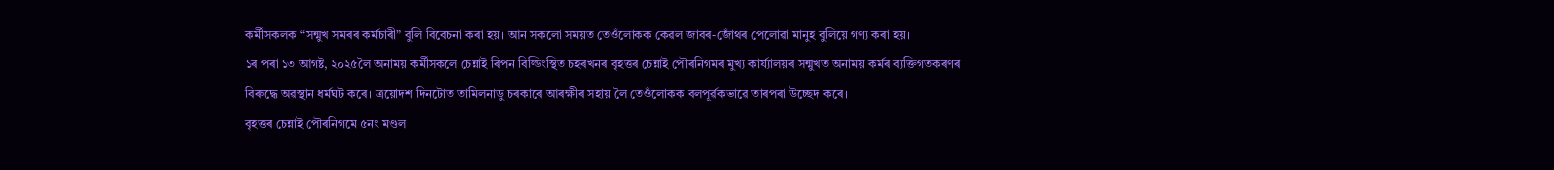কৰ্মীসকলক “সন্মুখ সমৰৰ কৰ্মচাৰী” বুলি বিবেচনা কৰা হয়। আন সকলো সময়ত তেওঁলোকক কেৱল জাবৰ-জোঁথৰ পেলোৱা মানুহ বুলিয়ে গণ্য কৰা হয়।
১ৰ পৰা ১৩ আগষ্ট, ২০২৫লৈ অনাময় কৰ্মীসকলে চেন্নাই ৰিপন বিল্ডিংস্থিত চহৰখনৰ বৃহত্তৰ চেন্নাই পৌৰনিগমৰ মুখ্য কাৰ্য্যালয়ৰ সন্মুখত অনাময় কৰ্মৰ ব্যক্তিগতকৰণৰ বিৰুদ্ধে অৱস্থান ধৰ্মঘট কৰে। ত্ৰয়োদশ দিনটোত তামিলনাডু চৰকাৰে আৰক্ষীৰ সহায় লৈ তেওঁলোকক বলপূৰ্ৱকভাৱে তাৰপৰা উচ্ছেদ কৰে।
বৃহত্তৰ চেন্নাই পৌৰনিগমে ৫নং মণ্ডল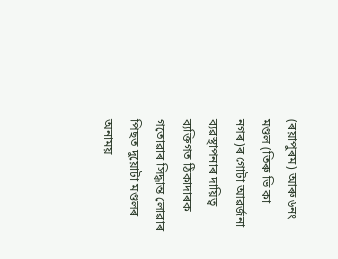(ৰয়াপুৰম) আৰু ৬নং মণ্ডল (তিৰু ভি কা নগৰ)ৰ গোটা আৱৰ্জনা ব্যৱস্থাপনাৰ দায়িত্ব ব্যক্তিগত ঠিকাদাৰক গতোৱাৰ সিদ্ধান্ত লোৱাৰ পিছত দুয়োটা মণ্ডলৰ অনাময়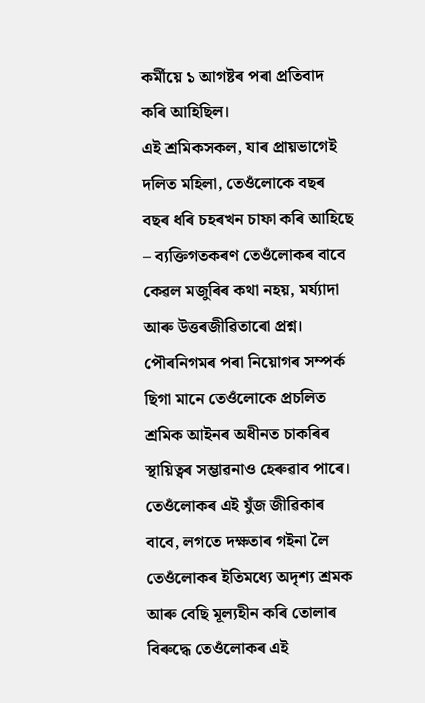কৰ্মীয়ে ১ আগষ্টৰ পৰা প্ৰতিবাদ কৰি আহিছিল।
এই শ্ৰমিকসকল, যাৰ প্ৰায়ভাগেই দলিত মহিলা, তেওঁলোকে বছৰ বছৰ ধৰি চহৰখন চাফা কৰি আহিছে – ব্যক্তিগতকৰণ তেওঁলোকৰ বাবে কেৱল মজুৰিৰ কথা নহয়, মৰ্য্যাদা আৰু উত্তৰজীৱিতাৰো প্ৰশ্ন। পৌৰনিগমৰ পৰা নিয়োগৰ সম্পৰ্ক ছিগা মানে তেওঁলোকে প্ৰচলিত শ্ৰমিক আইনৰ অধীনত চাকৰিৰ স্থায়িত্বৰ সম্ভাৱনাও হেৰুৱাব পাৰে। তেওঁলোকৰ এই যুঁজ জীৱিকাৰ বাবে, লগতে দক্ষতাৰ গইনা লৈ তেওঁলোকৰ ইতিমধ্যে অদৃশ্য শ্ৰমক আৰু বেছি মূল্যহীন কৰি তোলাৰ বিৰুদ্ধে তেওঁলোকৰ এই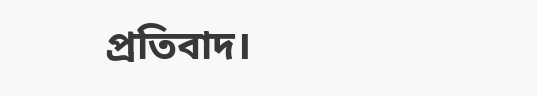প্ৰতিবাদ।